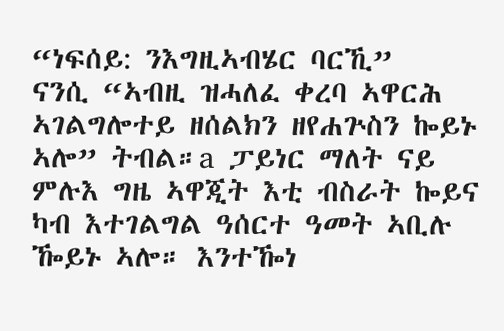“ነፍሰይ: ንእግዚኣብሄር ባርኺ”
ናንሲ “ኣብዚ ዝሓለፈ ቀረባ ኣዋርሕ ኣገልግሎተይ ዘሰልክን ዘየሐጕስን ኰይኑ ኣሎ” ትብል።a ፓይነር ማለት ናይ ምሉእ ግዜ ኣዋጂት እቲ ብስራት ኰይና ካብ እተገልግል ዓሰርተ ዓመት ኣቢሉ ዀይኑ ኣሎ። እንተዀነ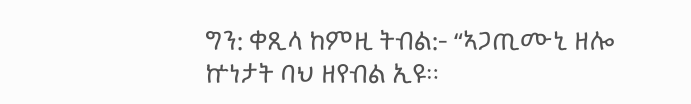ግን: ቀጺላ ከምዚ ትብል:- “ኣጋጢሙኒ ዘሎ ኵነታት ባህ ዘየብል ኢዩ።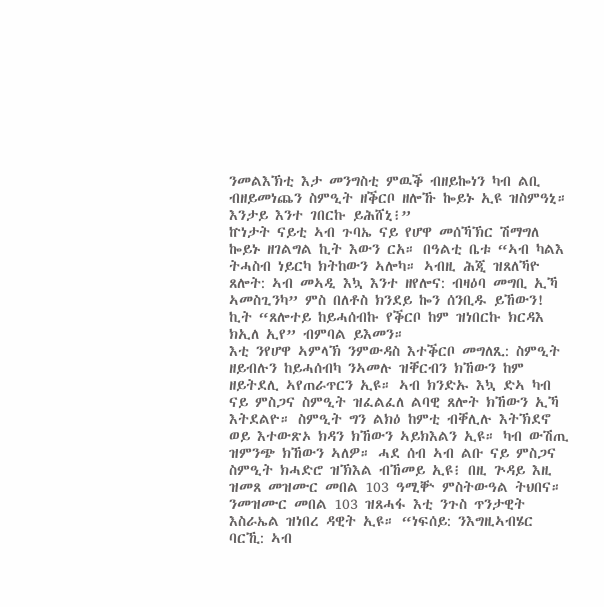ንመልእኽቲ እታ መንግስቲ ምዉቕ ብዘይኰነን ካብ ልቢ ብዘይመነጨን ስምዒት ዘቕርቦ ዘሎኹ ኰይኑ ኢዩ ዝስምዓኒ። እንታይ እንተ ገበርኩ ይሕሸኒ፧”
ኵነታት ናይቲ ኣብ ጉባኤ ናይ የሆዋ መሰኻኽር ሽማግለ ኰይኑ ዘገልግል ኪት እውን ርአ። በዓልቲ ቤቱ “ኣብ ካልእ ትሓስብ ነይርካ ክትከውን ኣሎካ። ኣብዚ ሕጂ ዝጸለኻዮ ጸሎት: ኣብ መኣዲ እኳ እንተ ዘየሎና: ብዛዕባ መግቢ ኢኻ ኣመስጊንካ” ምስ በለቶስ ክንደይ ኰን ሰንቢዱ ይኸውን! ኪት “ጸሎተይ ከይሓሰብኩ የቕርቦ ከም ዝነበርኩ ክርዳእ ክኢለ ኢየ” ብምባል ይእመን።
እቲ ንየሆዋ ኣምላኽ ንምውዳስ እተቕርቦ መግለጺ: ስምዒት ዘይብሉን ከይሓሰብካ ንኣመሉ ዝቐርብን ክኸውን ከም ዘይትደሊ ኣየጠራጥርን ኢዩ። ኣብ ክንድኡ እኳ ድኣ ካብ ናይ ምስጋና ስምዒት ዝፈልፈለ ልባዊ ጸሎት ክኸውን ኢኻ እትደልዮ። ስምዒት ግን ልክዕ ከምቲ ብቐሊሉ እትኽደኖ ወይ እተውጽኦ ክዳን ክኸውን ኣይክእልን ኢዩ። ካብ ውሽጢ ዝምንጭ ክኸውን ኣለዎ። ሓደ ሰብ ኣብ ልቡ ናይ ምስጋና ስምዒት ክሓድሮ ዝኽእል ብኸመይ ኢዩ፧ በዚ ጕዳይ እዚ ዝመጸ መዝሙር መበል 103 ዓሚቝ ምስትውዓል ትህበና።
ንመዝሙር መበል 103 ዝጸሓፋ እቲ ንጉስ ጥንታዊት እስራኤል ዝነበረ ዳዊት ኢዩ። “ነፍሰይ: ንእግዚኣብሄር ባርኺ: ኣብ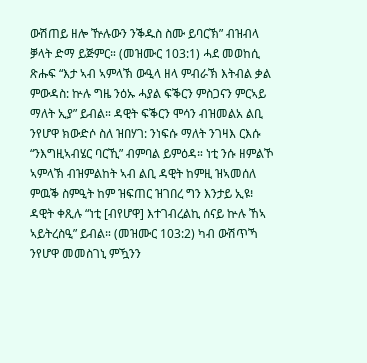ውሽጠይ ዘሎ ዅሉውን ንቕዱስ ስሙ ይባርኽ” ብዝብላ ቓላት ድማ ይጅምር። (መዝሙር 103:1) ሓደ መወከሲ ጽሑፍ “እታ ኣብ ኣምላኽ ውዒላ ዘላ ምብራኽ እትብል ቃል ምውዳስ: ኵሉ ግዜ ንዕኡ ሓያል ፍቕርን ምስጋናን ምርኣይ ማለት ኢያ” ይብል። ዳዊት ፍቕርን ሞሳን ብዝመልአ ልቢ ንየሆዋ ክውድሶ ስለ ዝበሃገ: ንነፍሱ ማለት ንገዛእ ርእሱ “ንእግዚኣብሄር ባርኺ” ብምባል ይምዕዳ። ነቲ ንሱ ዘምልኾ ኣምላኽ ብዝምልከት ኣብ ልቢ ዳዊት ከምዚ ዝኣመሰለ ምዉቕ ስምዒት ከም ዝፍጠር ዝገበረ ግን እንታይ ኢዩ፧
ዳዊት ቀጺሉ “ነቲ [ብየሆዋ] እተገብረልኪ ሰናይ ኵሉ ኸኣ ኣይትረስዒ” ይብል። (መዝሙር 103:2) ካብ ውሽጥኻ ንየሆዋ መመስገኒ ምዃንን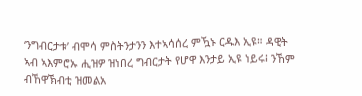‘ንግብርታቱ’ ብሞሳ ምስትንታንን እተኣሳሰረ ምዃኑ ርዱእ ኢዩ። ዳዊት ኣብ ኣእምሮኡ ሒዝዎ ዝነበረ ግብርታት የሆዋ እንታይ ኢዩ ነይሩ፧ ንኸም ብኸዋኽብቲ ዝመልአ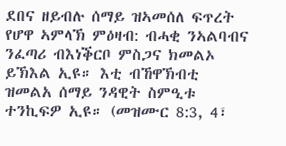ደበና ዘይብሉ ሰማይ ዝኣመሰለ ፍጥረት የሆዋ ኣምላኽ ምዕዛብ: ብሓቂ ንኣልባብና ንፈጣሪ ብእነቕርቦ ምስጋና ክመልኦ ይኽእል ኢዩ። እቲ ብኸዋኽብቲ ዝመልአ ሰማይ ንዳዊት ስምዒቱ ተንኪፍዎ ኢዩ። (መዝሙር 8:3, 4፣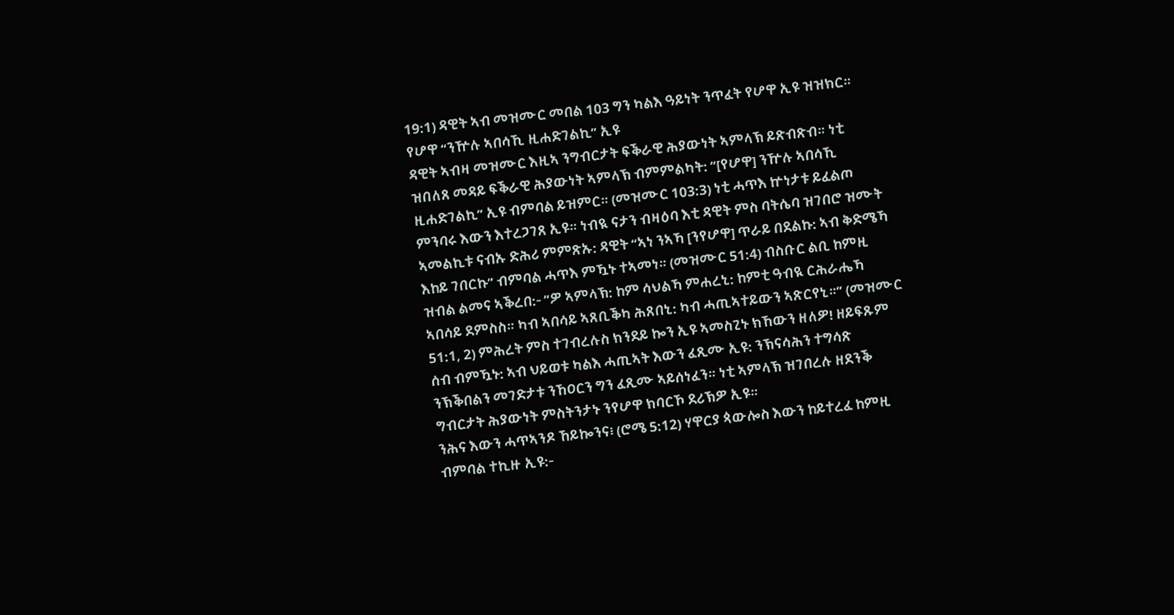19:1) ዳዊት ኣብ መዝሙር መበል 103 ግን ካልእ ዓይነት ንጥፈት የሆዋ ኢዩ ዝዝክር።
የሆዋ “ንዅሉ ኣበሳኺ ዚሐድገልኪ” ኢዩ
ዳዊት ኣብዛ መዝሙር እዚኣ ንግብርታት ፍቕራዊ ሕያውነት ኣምላኽ ይጽብጽብ። ነቲ ዝበለጸ መዳይ ፍቕራዊ ሕያውነት ኣምላኽ ብምምልካት: “[የሆዋ] ንዅሉ ኣበሳኺ ዚሐድገልኪ” ኢዩ ብምባል ይዝምር። (መዝሙር 103:3) ነቲ ሓጥእ ኵነታቱ ይፈልጦ ምንባሩ እውን እተረጋገጸ ኢዩ። ነብዪ ናታን ብዛዕባ እቲ ዳዊት ምስ ባትሴባ ዝገበሮ ዝሙት ኣመልኪቱ ናብኡ ድሕሪ ምምጽኡ: ዳዊት “ኣነ ንኣኻ [ንየሆዋ] ጥራይ በደልኩ: ኣብ ቅድሜኻ እከይ ገበርኩ” ብምባል ሓጥእ ምዃኑ ተኣመነ። (መዝሙር 51:4) ብስቡር ልቢ ከምዚ ዝብል ልመና ኣቕረበ:- “ዎ ኣምላኽ: ከም ሳህልኻ ምሐረኒ: ከምቲ ዓብዪ ርሕራሔኻ ኣበሳይ ደምስስ። ካብ ኣበሳይ ኣጸቢቕካ ሕጸበኒ: ካብ ሓጢኣተይውን ኣጽርየኒ።” (መዝሙር 51:1, 2) ምሕረት ምስ ተገብረሉስ ክንደይ ኰን ኢዩ ኣመስጊኑ ክኸውን ዘለዎ! ዘይፍጹም ሰብ ብምዃኑ: ኣብ ህይወቱ ካልእ ሓጢኣት እውን ፈጺሙ ኢዩ: ንኽናሳሕን ተግሳጽ ንኽቕበልን መገድታቱ ንኸዐርን ግን ፈጺሙ ኣይሰነፈን። ነቲ ኣምላኽ ዝገበረሉ ዘደንቕ ግብርታት ሕያውነት ምስትንታኑ ንየሆዋ ክባርኾ ደሪኽዎ ኢዩ።
ንሕና እውን ሓጥኣንዶ ኸይኰንና፧ (ሮሜ 5:12) ሃዋርያ ጳውሎስ እውን ከይተረፈ ከምዚ ብምባል ተኪዙ ኢዩ:-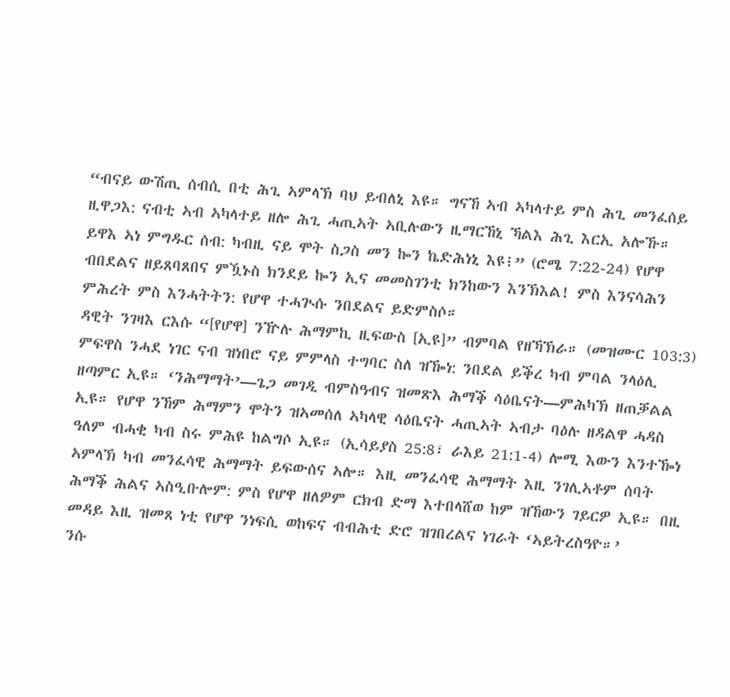“ብናይ ውሽጢ ሰብሲ በቲ ሕጊ ኣምላኽ ባህ ይብለኒ እዩ። ግናኸ ኣብ ኣካላተይ ምስ ሕጊ መንፈሰይ ዚዋጋእ: ናብቲ ኣብ ኣካላተይ ዘሎ ሕጊ ሓጢኣት ኣቢሉውን ዚማርኸኒ ኻልእ ሕጊ እርኢ አሎኹ። ይዋእ ኣነ ምግዱር ሰብ: ካብዚ ናይ ሞት ስጋስ መን ኰን ኬድሕነኒ እዩ፧” (ሮሜ 7:22-24) የሆዋ ብበደልና ዘይጸባጸበና ምዃኑስ ክንደይ ኰን ኢና መመስገንቲ ክንከውን እንኽእል! ምስ እንናሳሕን ምሕረት ምስ እንሓትትን: የሆዋ ተሓጒሱ ንበደልና ይድምስሶ።
ዳዊት ንገዛእ ርእሱ “[የሆዋ] ንዅሉ ሕማምኪ ዚፍውስ [ኢዩ]” ብምባል የዘኻኽራ። (መዝሙር 103:3) ምፍዋስ ንሓደ ነገር ናብ ዝነበሮ ናይ ምምላስ ተግባር ስለ ዝዀነ: ንበደል ይቕረ ካብ ምባል ንላዕሊ ዘጣምር ኢዩ። ‘ንሕማማት’—ጌጋ መገዲ ብምስዓብና ዝመጽእ ሕማቕ ሳዕቤናት—ምሕካኽ ዘጠቓልል ኢዩ። የሆዋ ንኸም ሕማምን ሞትን ዝኣመሰለ ኣካላዊ ሳዕቤናት ሓጢኣት ኣብታ ባዕሉ ዘዳልዋ ሓዳስ ዓለም ብሓቂ ካብ ስሩ ምሕዩ ከልግሶ ኢዩ። (ኢሳይያስ 25:8፣ ራእይ 21:1-4) ሎሚ እውን እንተዀነ ኣምላኽ ካብ መንፈሳዊ ሕማማት ይፍውሰና ኣሎ። እዚ መንፈሳዊ ሕማማት እዚ ንገሊኣቶም ሰባት ሕማቕ ሕልና ኣስዒቡሎም: ምስ የሆዋ ዘለዎም ርክብ ድማ እተበላሸወ ከም ዝኸውን ገይርዎ ኢዩ። በዚ መዳይ እዚ ዝመጸ ነቲ የሆዋ ንነፍሲ ወከፍና ብብሕቲ ድሮ ዝገበረልና ነገራት ‘ኣይትረስዓዮ።’
ንሱ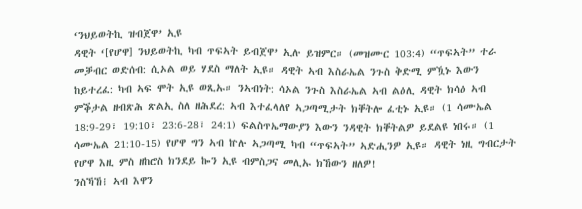‘ንህይወትኪ ዝብጀዋ’ ኢዩ
ዳዊት ‘[የሆዋ] ንህይወትኪ ካብ ጥፍኣት ይብጀዋ’ ኢሉ ይዝምር። (መዝሙር 103:4) “ጥፍኣት” ተራ መቓብር ወድሰብ: ሲኦል ወይ ሃደስ ማለት ኢዩ። ዳዊት ኣብ እስራኤል ንጉስ ቅድሚ ምዃኑ እውን ከይተረፈ: ካብ ኣፍ ሞት ኢዩ ወጺኡ። ንኣብነት: ሳኦል ንጉስ እስራኤል ኣብ ልዕሊ ዳዊት ክሳዕ ኣብ ምቕታል ዘብጽሕ ጽልኢ ስለ ዘሕደረ: ኣብ እተፈላለየ ኣጋጣሚታት ክቐትሎ ፈቲኑ ኢዩ። (1 ሳሙኤል 18:9-29፣ 19:10፣ 23:6-28፣ 24:1) ፍልስጥኤማውያን እውን ንዳዊት ክቐትልዎ ይደልዩ ነበሩ። (1 ሳሙኤል 21:10-15) የሆዋ ግን ኣብ ኵሉ ኣጋጣሚ ካብ “ጥፍኣት” ኣድሒንዎ ኢዩ። ዳዊት ነዚ ግብርታት የሆዋ እዚ ምስ ዘከሮስ ክንደይ ኰን ኢዩ ብምስጋና መሊኡ ክኸውን ዘለዎ!
ንስኻኸ፧ ኣብ እዋን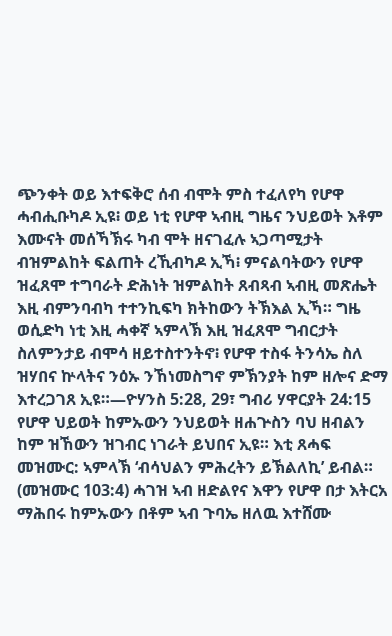ጭንቀት ወይ እተፍቅሮ ሰብ ብሞት ምስ ተፈለየካ የሆዋ ሓብሒቡካዶ ኢዩ፧ ወይ ነቲ የሆዋ ኣብዚ ግዜና ንህይወት እቶም እሙናት መሰኻኽሩ ካብ ሞት ዘናገፈሉ ኣጋጣሚታት ብዝምልከት ፍልጠት ረኺብካዶ ኢኻ፧ ምናልባትውን የሆዋ ዝፈጸሞ ተግባራት ድሕነት ዝምልከት ጸብጻብ ኣብዚ መጽሔት እዚ ብምንባብካ ተተንኪፍካ ክትከውን ትኽእል ኢኻ። ግዜ ወሲድካ ነቲ እዚ ሓቀኛ ኣምላኽ እዚ ዝፈጸሞ ግብርታት ስለምንታይ ብሞሳ ዘይተስተንትኖ፧ የሆዋ ተስፋ ትንሳኤ ስለ ዝሃበና ኵላትና ንዕኡ ንኸነመስግኖ ምኽንያት ከም ዘሎና ድማ እተረጋገጸ ኢዩ።—ዮሃንስ 5:28, 29፣ ግብሪ ሃዋርያት 24:15
የሆዋ ህይወት ከምኡውን ንህይወት ዘሐጕስን ባህ ዘብልን ከም ዝኸውን ዝገብር ነገራት ይህበና ኢዩ። እቲ ጸሓፍ መዝሙር: ኣምላኽ ‘ብሳህልን ምሕረትን ይኽልለኪ’ ይብል። (መዝሙር 103:4) ሓገዝ ኣብ ዘድልየና እዋን የሆዋ በታ እትርአ ማሕበሩ ከምኡውን በቶም ኣብ ጉባኤ ዘለዉ እተሸሙ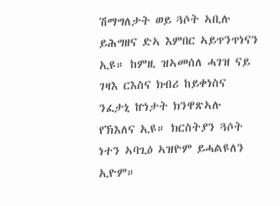ሽማግለታት ወይ ጓሶት ኣቢሉ ይሕግዘና ድኣ እምበር ኣይጥንጥነናን ኢዩ። ከምዚ ዝኣመሰለ ሓገዝ ናይ ገዛእ ርእስና ክብሪ ከይቀነስና ንፈታኒ ኵነታት ክንዋጽኣሉ የኽእለና ኢዩ። ክርስትያን ጓሶት ነተን ኣባጊዕ ኣዝዮም ይሓልዩለን ኢዮም።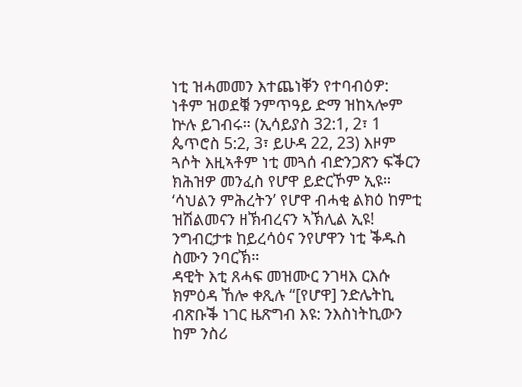ነቲ ዝሓመመን እተጨነቐን የተባብዕዎ: ነቶም ዝወደቑ ንምጥዓይ ድማ ዝከኣሎም ኵሉ ይገብሩ። (ኢሳይያስ 32:1, 2፣ 1 ጴጥሮስ 5:2, 3፣ ይሁዳ 22, 23) እዞም ጓሶት እዚኣቶም ነቲ መጓሰ ብድንጋጽን ፍቕርን ክሕዝዎ መንፈስ የሆዋ ይድርኾም ኢዩ። ‘ሳህልን ምሕረትን’ የሆዋ ብሓቂ ልክዕ ከምቲ ዝሽልመናን ዘኽብረናን ኣኽሊል ኢዩ! ንግብርታቱ ከይረሳዕና ንየሆዋን ነቲ ቕዱስ ስሙን ንባርኽ።
ዳዊት እቲ ጸሓፍ መዝሙር ንገዛእ ርእሱ ክምዕዳ ኸሎ ቀጺሉ “[የሆዋ] ንድሌትኪ ብጽቡቕ ነገር ዜጽግብ እዩ: ንእስነትኪውን ከም ንስሪ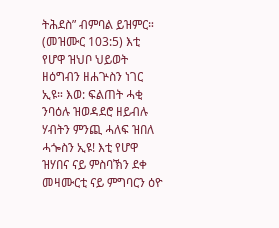ትሕደስ” ብምባል ይዝምር። (መዝሙር 103:5) እቲ የሆዋ ዝህቦ ህይወት ዘዕግብን ዘሐጕስን ነገር ኢዩ። እወ: ፍልጠት ሓቂ ንባዕሉ ዝወዳደሮ ዘይብሉ ሃብትን ምንጪ ሓለፍ ዝበለ ሓጐስን ኢዩ! እቲ የሆዋ ዝሃበና ናይ ምስባኽን ደቀ መዛሙርቲ ናይ ምግባርን ዕዮ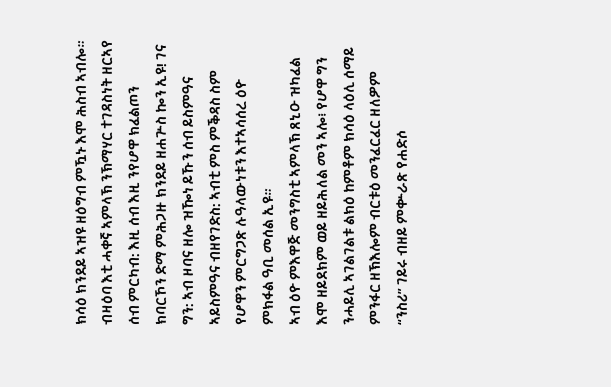ክሳዕ ክንደይ ኣዝዩ ዘዕግብ ምዃኑ እሞ ሕስብ ኣብሎ። ብዛዕባ እቲ ሓቀኛ ኣምላኽ ንኽማሃር ተገዳስነት ዘርኣየ ሰብ ምርካብ: እዚ ሰብ እዚ ንየሆዋ ክፈልጦን ክባርኾን ድማ ምሕጋዙ ክንደይ ዘሐጕስ ኰን ኢዩ! ገና ግን: ኣብ ዞባና ዘሎ ዝዀነ ይኹን ሰብ ይስምዓና ኣይስምዓና ብዘየገድስ: ኣብቲ ምስ ምቕዳስ ስም የሆዋን ምርግጋጽ ሉዓላውነቱን እተኣሳሰረ ዕዮ ምክፋል ዓቢ መሰል ኢዩ።
ኣብ ዕዮ ምእዋጅ መንግስቲ ኣምላኽ ጸኒዑ ዝካፈል እሞ ዘይደክም ወይ ዘይሕለል መን ኣሎ፧ የሆዋ ግን ንሓይሊ ኣገልገልቱ ልክዕ ከምቶም ክሳዕ ላዕሊ ሰማይ ምንፋር ዘኽእሎም ብርቱዕ መንፈርፈር ዘለዎም “ንስሪ” ገይሩ ብዘይ ምቍራጽ የሐድሶ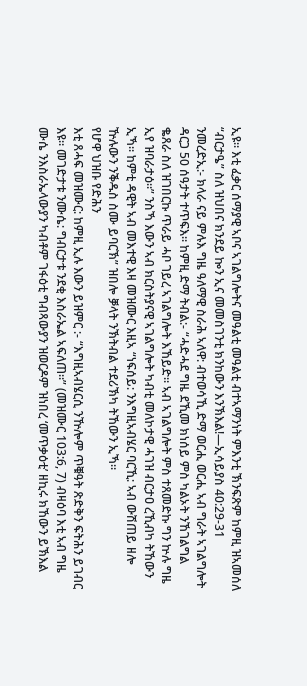ኢዩ። እቲ ፈቃር ሰማያዊ ኣቦና ኣገልግሎትና መዓልቲ መዓልቲ ብተኣማንነት ምእንቲ ኽንፍጽም ከምዚ ዝኣመሰለ “ብርታዔ” ስለ ዝህበና ክንደይ ኰን ኢና መመስገንቲ ክንከውን እንኽእል!—ኢሳይያስ 40:29-31
ንመረድኢ:- ክላራ ናይ ምሉእ ግዜ ዓለማዊ ስራሕ ኣለዋ: ብተወሳኺ ድማ ወርሒ ወርሒ ኣብ ግራት ኣገልግሎት ዳርጋ 50 ሰዓታት ተጥፍእ። ከምዚ ድማ ትብል:- “ሓድሓደ ግዜ ደኺመ ክነሰይ ምስ ካልኦት ንኸገልግል ቈጸራ ስለ ዝገበርኩ ጥራይ ሓቦ ገይረ ኣገልግሎት እኸይድ። ኣብ ኣገልግሎት ምስ ተጸመድኩ ግን ኵሉ ግዜ ኢየ ዝባራታዕ።” ንስኻ እውን ኣብ ክርስትያናዊ ኣገልግሎት ካብቲ መለኮታዊ ሓገዝ ብርታዐ ረኺብካ ትኸውን ኢኻ። ከምቲ ዳዊት ኣብ መእተዊ እዛ መዝሙር እዚኣ “ነፍሰይ: ንእግዚኣብሄር ባርኺ: ኣብ ውሽጠይ ዘሎ ዅሉውን ንቕዱስ ስሙ ይባርኽ” ዝበሎ ቓላት ንኽትብል ተደሪኽካ ትኸውን ኢኻ።
የሆዋ ህዝቡ የድሕን
እቲ ጸሓፍ መዝሙር: ከምዚ ኢሉ እውን ይዝምር :- “እግዚኣብሄርሲ ንዅሎም ጥቑዓት ጽድቅን ፍትሕን ይገብር እዩ። መገድታቱ ንሙሴ: ግብርታቱ ንደቂ እስራኤል ኣፍለጠ።” (መዝሙር 103:6, 7) ብዛዕባ እቲ ኣብ ግዜ ሙሴ ንእስራኤላውያን ካብቶም ገፋዕቲ ግብጻውያን ዝወርዶም ዝነበረ ‘መጥቃዕቲ’ ዘኪሩ ክኸውን ይኽእል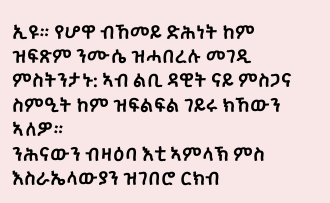ኢዩ። የሆዋ ብኸመይ ድሕነት ከም ዝፍጽም ንሙሴ ዝሓበረሉ መገዲ ምስትንታኑ: ኣብ ልቢ ዳዊት ናይ ምስጋና ስምዒት ከም ዝፍልፍል ገይሩ ክኸውን ኣለዎ።
ንሕናውን ብዛዕባ እቲ ኣምላኽ ምስ እስራኤላውያን ዝገበሮ ርክብ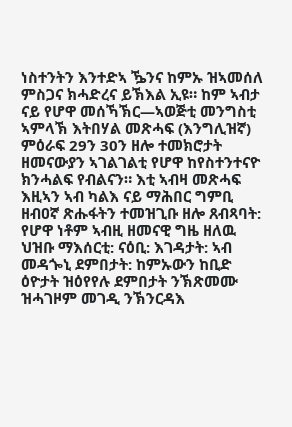ነስተንትን እንተድኣ ዄንና ከምኡ ዝኣመሰለ ምስጋና ክሓድረና ይኽእል ኢዩ። ከም ኣብታ ናይ የሆዋ መሰኻኽር—ኣወጅቲ መንግስቲ ኣምላኽ እትበሃል መጽሓፍ (እንግሊዝኛ) ምዕራፍ 29ን 30ን ዘሎ ተመክሮታት ዘመናውያን ኣገልገልቲ የሆዋ ከየስተንተናዮ ክንሓልፍ የብልናን። እቲ ኣብዛ መጽሓፍ እዚኣን ኣብ ካልእ ናይ ማሕበር ግምቢ ዘብዐኛ ጽሑፋትን ተመዝጊቡ ዘሎ ጸብጻባት: የሆዋ ነቶም ኣብዚ ዘመናዊ ግዜ ዘለዉ ህዝቡ ማእሰርቲ: ናዕቢ: እገዳታት: ኣብ መዳጐኒ ደምበታት: ከምኡውን ከቢድ ዕዮታት ዝዕየየሉ ደምበታት ንኽጽመሙ ዝሓገዞም መገዲ ንኽንርዳእ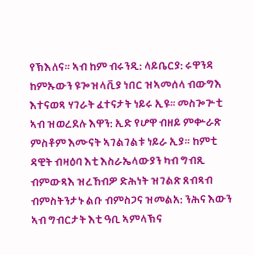የኽእለና። ኣብ ከም ብሩንዲ: ላይቤርያ: ሩዋንዳ ከምኡውን ዩጐዝላቪያ ነበር ዝኣመሰላ ብውግእ እተናወጻ ሃገራት ፈተናታት ነይሩ ኢዩ። መስጐጕቲ ኣብ ዝወረደሉ እዋን: ኢድ የሆዋ ብዘይ ምቍራጽ ምስቶም እሙናት ኣገልገልቱ ነይራ ኢያ። ከምቲ ዳዊት ብዛዕባ እቲ እስራኤላውያን ካብ ግብጺ ብምውጻእ ዝረኸብዎ ድሕነት ዝገልጽ ጸብጻብ ብምስትንታኑ ልቡ ብምስጋና ዝመልአ: ንሕና እውን ኣብ ግብርታት እቲ ዓቢ ኣምላኽና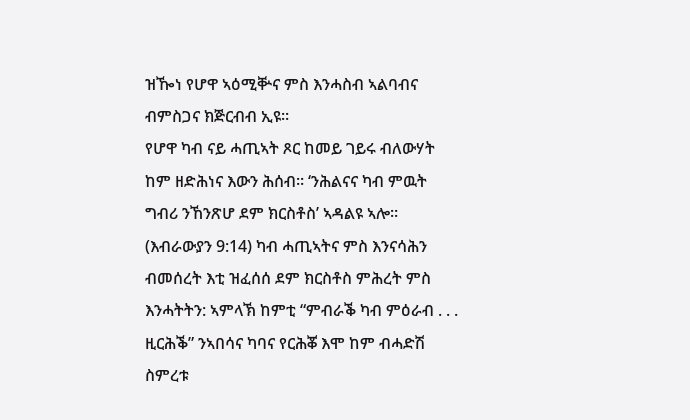ዝዀነ የሆዋ ኣዕሚቝና ምስ እንሓስብ ኣልባብና ብምስጋና ክጅርብብ ኢዩ።
የሆዋ ካብ ናይ ሓጢኣት ጾር ከመይ ገይሩ ብለውሃት ከም ዘድሕነና እውን ሕሰብ። ‘ንሕልናና ካብ ምዉት ግብሪ ንኸንጽሆ ደም ክርስቶስ’ ኣዳልዩ ኣሎ። (እብራውያን 9:14) ካብ ሓጢኣትና ምስ እንናሳሕን ብመሰረት እቲ ዝፈሰሰ ደም ክርስቶስ ምሕረት ምስ እንሓትትን: ኣምላኽ ከምቲ “ምብራቕ ካብ ምዕራብ . . . ዚርሕቕ” ንኣበሳና ካባና የርሕቖ እሞ ከም ብሓድሽ ስምረቱ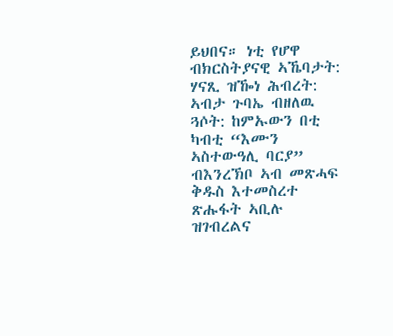ይህበና። ነቲ የሆዋ ብክርስትያናዊ ኣኼባታት: ሃናጺ ዝዀነ ሕብረት: ኣብታ ጉባኤ ብዘለዉ ጓሶት: ከምኡውን በቲ ካብቲ “እሙን ኣስተውዓሊ ባርያ” ብእንረኽቦ ኣብ መጽሓፍ ቅዱስ እተመስረተ ጽሑፋት ኣቢሉ ዝገብረልና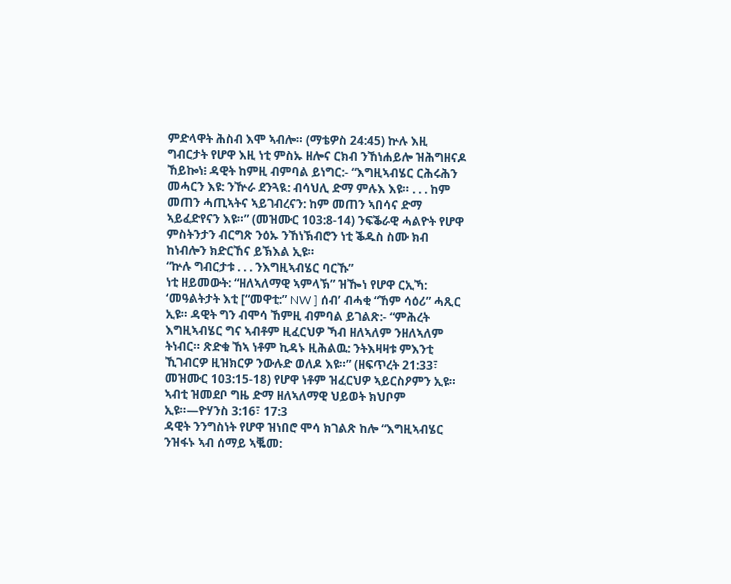ምድላዋት ሕስብ እሞ ኣብሎ። (ማቴዎስ 24:45) ኵሉ እዚ ግብርታት የሆዋ እዚ ነቲ ምስኡ ዘሎና ርክብ ንኸነሐይሎ ዝሕግዘናዶ ኸይኰነ፧ ዳዊት ከምዚ ብምባል ይነግር:- “እግዚኣብሄር ርሕሩሕን መሓርን እዩ: ንዅራ ደንጓዪ: ብሳህሊ ድማ ምሉእ እዩ። . . . ከም መጠን ሓጢኣትና ኣይገብረናን: ከም መጠን ኣበሳና ድማ ኣይፈድየናን እዩ።” (መዝሙር 103:8-14) ንፍቕራዊ ሓልዮት የሆዋ ምስትንታን ብርግጽ ንዕኡ ንኸነኽብሮን ነቲ ቕዱስ ስሙ ክብ ከነብሎን ክድርኸና ይኽእል ኢዩ።
“ኵሉ ግብርታቱ . . . ንእግዚኣብሄር ባርኹ”
ነቲ ዘይመውት: “ዘለኣለማዊ ኣምላኽ” ዝዀነ የሆዋ ርኢኻ: ‘መዓልትታት እቲ [“መዋቲ:” NW ] ሰብ’ ብሓቂ “ኸም ሳዕሪ” ሓጺር ኢዩ። ዳዊት ግን ብሞሳ ኸምዚ ብምባል ይገልጽ:- “ምሕረት እግዚኣብሄር ግና ኣብቶም ዚፈርህዎ ኻብ ዘለኣለም ንዘለኣለም ትነብር። ጽድቁ ኸኣ ነቶም ኪዳኑ ዚሕልዉ: ንትእዛዛቱ ምእንቲ ኺገብርዎ ዚዝክርዎ ንውሉድ ወለዶ እዩ።” (ዘፍጥረት 21:33፣ መዝሙር 103:15-18) የሆዋ ነቶም ዝፈርህዎ ኣይርስዖምን ኢዩ። ኣብቲ ዝመደቦ ግዜ ድማ ዘለኣለማዊ ህይወት ክህቦም ኢዩ።—ዮሃንስ 3:16፣ 17:3
ዳዊት ንንግስነት የሆዋ ዝነበሮ ሞሳ ክገልጽ ከሎ “እግዚኣብሄር ንዝፋኑ ኣብ ሰማይ ኣቘመ: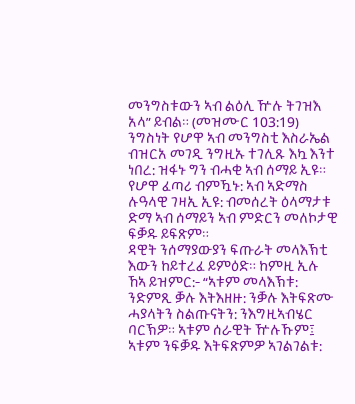መንግስቱውን ኣብ ልዕሊ ዅሉ ትገዝእ አላ” ይብል። (መዝሙር 103:19) ንግስነት የሆዋ ኣብ መንግስቲ እስራኤል ብዝርአ መገዲ ንግዚኡ ተገሊጹ እኳ እንተ ነበረ: ዝፋኑ ግን ብሓቂ ኣብ ሰማይ ኢዩ። የሆዋ ፈጣሪ ብምዃኑ: ኣብ ኣድማስ ሉዓላዊ ገዛኢ ኢዩ: ብመሰረት ዕላማታቱ ድማ ኣብ ሰማይን ኣብ ምድርን መለኮታዊ ፍቓዱ ይፍጽም።
ዳዊት ንሰማያውያን ፍጡራት መላእኽቲ እውን ከይተረፈ ይምዕድ። ከምዚ ኢሉ ኸኣ ይዝምር:- “ኣቱም መላእኽቱ: ንድምጺ ቓሉ እትእዘዙ: ንቓሉ እትፍጽሙ ሓያላትን ስልጡናትን: ንእግዚኣብሄር ባርኽዎ። ኣቱም ሰራዊት ዅሉኹም፤ ኣቱም ንፍቓዱ እትፍጽምዎ ኣገልገልቱ: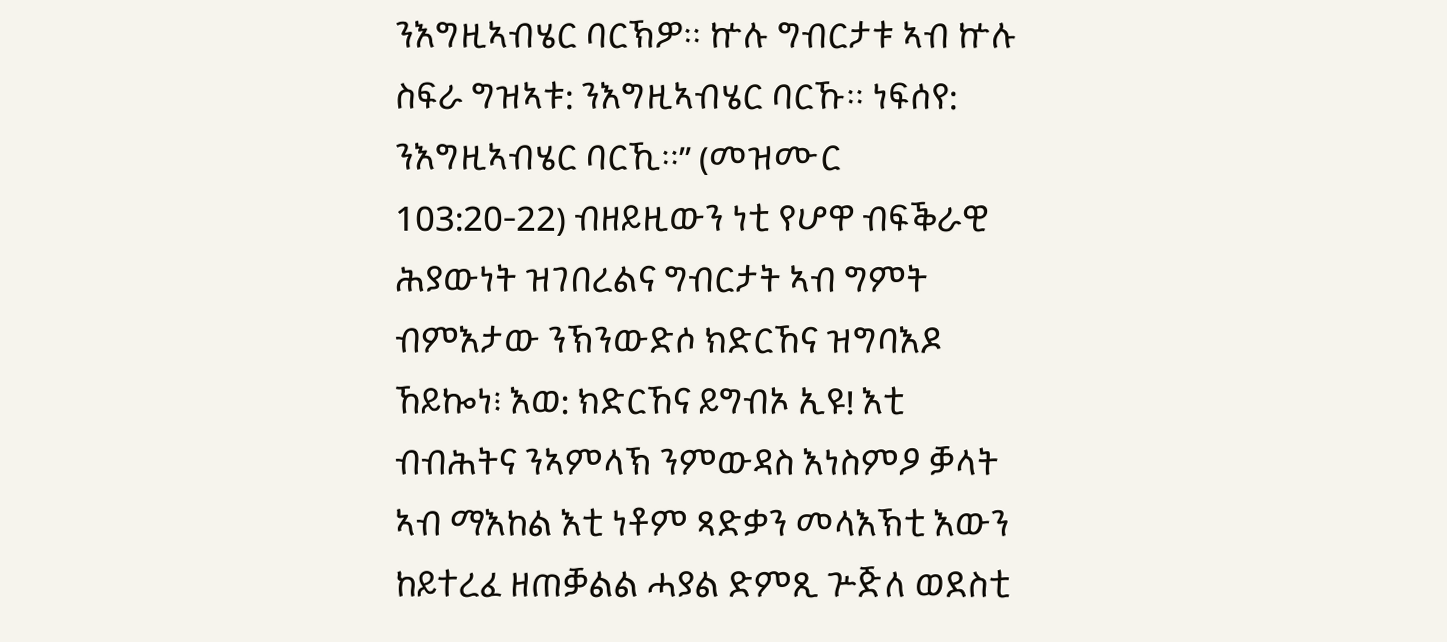ንእግዚኣብሄር ባርኽዎ። ኵሉ ግብርታቱ ኣብ ኵሉ ስፍራ ግዝኣቱ: ንእግዚኣብሄር ባርኹ። ነፍሰየ: ንእግዚኣብሄር ባርኺ።” (መዝሙር 103:20-22) ብዘይዚውን ነቲ የሆዋ ብፍቕራዊ ሕያውነት ዝገበረልና ግብርታት ኣብ ግምት ብምእታው ንኽንውድሶ ክድርኸና ዝግባእዶ ኸይኰነ፧ እወ: ክድርኸና ይግብኦ ኢዩ! እቲ ብብሕትና ንኣምላኽ ንምውዳስ እነስምዖ ቓላት ኣብ ማእከል እቲ ነቶም ጻድቃን መላእኽቲ እውን ከይተረፈ ዘጠቓልል ሓያል ድምጺ ጕጅለ ወደስቲ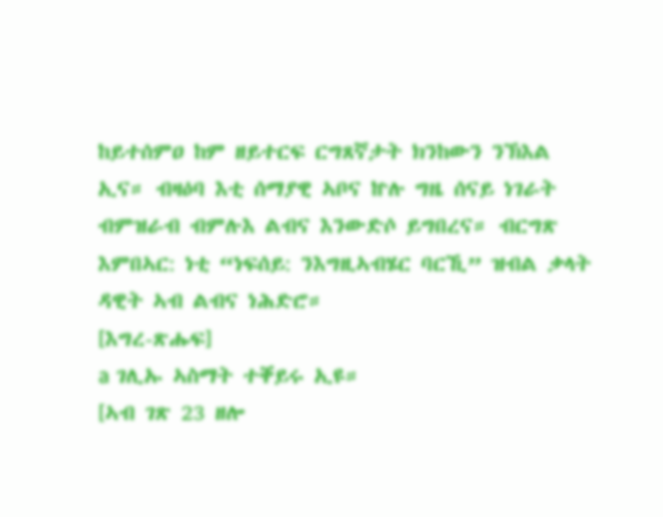ከይተሰምዐ ከም ዘይተርፍ ርግጸኛታት ክንከውን ንኽእል ኢና። ብዛዕባ እቲ ሰማያዊ ኣቦና ኵሉ ግዜ ሰናይ ነገራት ብምዝራብ ብምሉእ ልብና እንውድሶ ይግበረና። ብርግጽ እምበኣር: ነቲ “ነፍሰይ: ንእግዚኣብሄር ባርኺ” ዝብል ቃላት ዳዊት ኣብ ልብና ነሕድሮ።
[እግረ-ጽሑፍ]
a ገሊኡ ኣስማት ተቐይሩ ኢዩ።
[ኣብ ገጽ 23 ዘሎ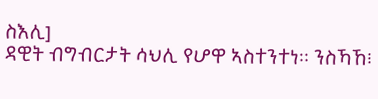ስእሊ]
ዳዊት ብግብርታት ሳህሊ የሆዋ ኣስተንተነ። ንስኻኸ፧